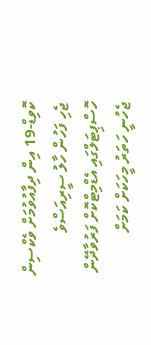ކޮވިޑް-19 އިން ދިފާއުވުމަށް ވެކްސިން ޖެހި ފަހުން ހާލު ސީރިއަސްވެ ހޮސްޕިޓަލްގައި އެޑްމިޓްކޮށް ފަރުވާދޭން ޖެހުނީ ހަތަރު މީހަކަށް ކަމަށް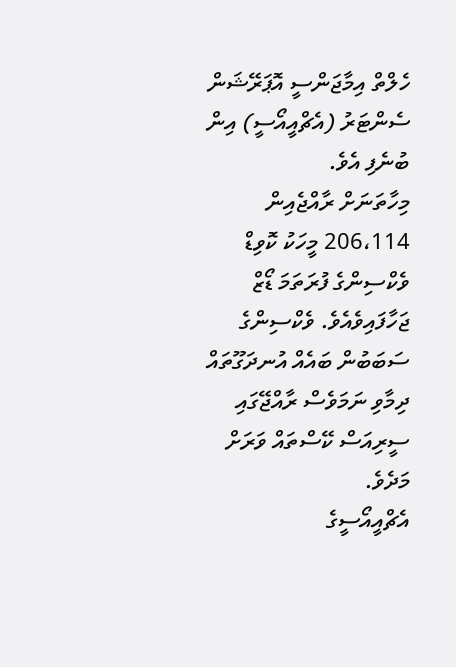ހެލްތް އިމާޖަންސީ އޮޕަރޭޝަން ސެންޓަރު (އެޗްއީއޯސީ) އިން ބުނެފި އެވެ.
މިހާތަނަށް ރާއްޖެއިން 206،114 މީހަކު ކޮވިޑް ވެކްސިންގެ ފުރަތަމަ ޑޯޒް ޖަހާފައިވެއެވެ. ވެކްސިންގެ ސަބަބުން ބައެއް އުނދަގޫތައް ދިމާވި ނަމަވެސް ރާއްޖޭގައި ސީރިއަސް ކޭސްތައް ވަރަށް މަދެވެ.
އެޗްއީއޯސީގެ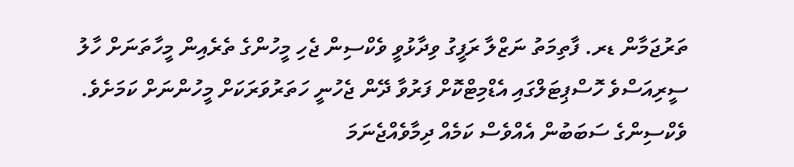ތަރުޖަމާން ޑރ. ފާތިމަތު ނަޒްލާ ރަފީގު ވިދާޅުވީ ވެކްސިން ޖެހި މީހުންގެ ތެރެއިން މީހާތަނަށް ހާލު ސީރިއަސްވެ ހޮސްޕިޓަލްގައި އެޑްމިޓްކޮށް ފަރުވާ ދޭން ޖެހުނީ ހަތަރުވަރަކަށް މީހުންނަށް ކަމަށެވެ. ވެކްސިންގެ ސަބަބުން އެއްވެސް ކަމެއް ދިމާވެއްޖެނަމަ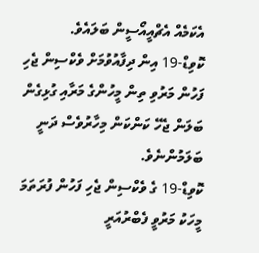އެކަމެއް އެޗްއީއޯސީން ބަލައެވެ.
ކޮވިޑް-19 އިން ދިފާއުވުމަށް ވެކްސިން ޖެހި ފަހުން މަރުވި ތިން މީހުންގެ މަރާއި ގުޅިގެން ބަލަން ޖެހޭ ކަންކަން މިހާރުވެސް ދަނީ ބަލަމުންނެވެ.
ކޮވިޑް-19 ގެ ވެކްސިން ޖެހި ފަހުން ފުރަތަމަ މީހަކު މަރުވީ ފެބްރުއަރީ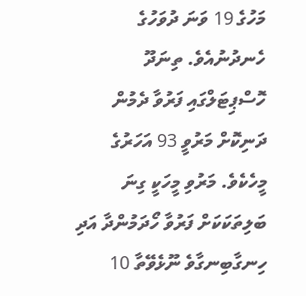މަހުގެ 19 ވަނަ ދުވަހުގެ ހެނދުނުއެވެ. ތިނަދޫ ހޮސްޕިޓަލްގައި ފަރުވާ ދެމުން ދަނިކޮށް މަރުވީ 93 އަހަރުގެ މީހެކެވެ. މަރުވި މީހަކީ ގިނަ ބަލިތަކަކަށް ފަރުވާ ހޯދަމުންދާ އަދި ހިނގާބިނގާވެ ނޫޅެވޭތާ 10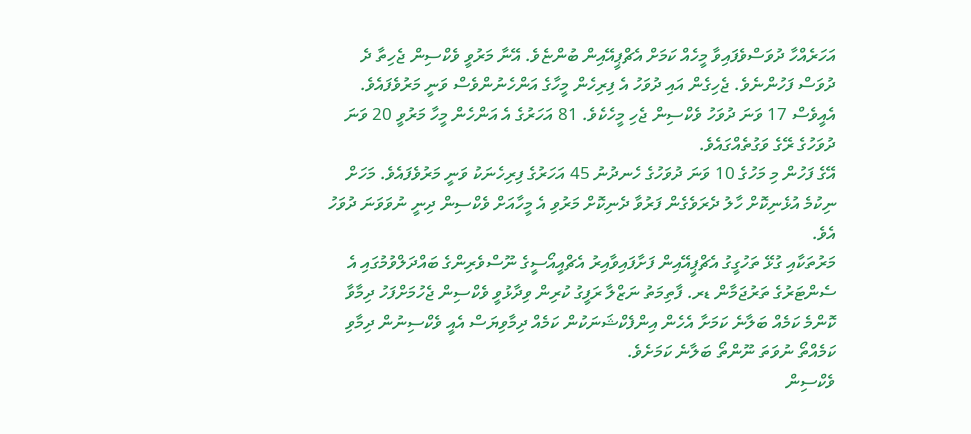އަހަރެއްހާ ދުވަސްވެފައިވާ މީހެއް ކަމަށް އެޗްޕީއޭއިން ބުންޏެވެ. އޭނާ މަރުވީ ވެކްސިން ޖެހިތާ ދެ ދުވަސް ފަހުންނެވެ. ޖެހިގެން އައި ދުވަހު އެ ފިރިހެން މީހާގެ އަންހެނުންވެސް ވަނީ މަރުވެފައެވެ. އެއީވެސް 17 ވަނަ ދުވަހު ވެކްސިން ޖެހި މީހެކެވެ. 81 އަހަރުގެ އެ އަންހެން މީހާ މަރުވީ 20 ވަނަ ދުވަހުގެ ރޭގެ ވަގުތެއްގައެވެ.
އޭގެ ފަހުން މި މަހުގެ 10 ވަނަ ދުވަހުގެ ހެނދުނު 45 އަހަރުގެ ފިރިހެނަކު ވަނީ މަރުވެފައެވެ. މަހަށް ނިކުމެ އުޅެނިކޮށް ހާލު ދެރަވެގެން ފަރުވާ ދެނިކޮށް މަރުވި އެ މީހާއަށް ވެކްސިން ދިނީ ނުވަވަނަ ދުވަހު އެވެ.
މަރުތަކާއި ގުޅޭ ތަހުގީގު އެޗްޕީއޭއިން ފަށާފައިވާއިރު އެޗްއީއޯސީގެ ނޫސްވެރިންގެ ބައްދަލްވުމުގައި އެ ސެންޓަރުގެ ތަރުޖަމާން ޑރ. ފާތިމަތު ނަޒްލާ ރަފީގު ކުރިން ވިދާޅުވީ ވެކްސިން ޖެހުމަށްފަހު ދިމާވާ ކޮންމެ ކަމެއް ބަލާނެ ކަމަށާ އެހެން އިންފެކްޝަނަކުން ކަމެއް ދިމާވިޔަސް އެއީ ވެކްސިނުން ދިމާވި ކަމެއްތޯ ނުވަތަ ނޫންތޯ ބަލާނެ ކަމަށެވެ.
ވެކްސިން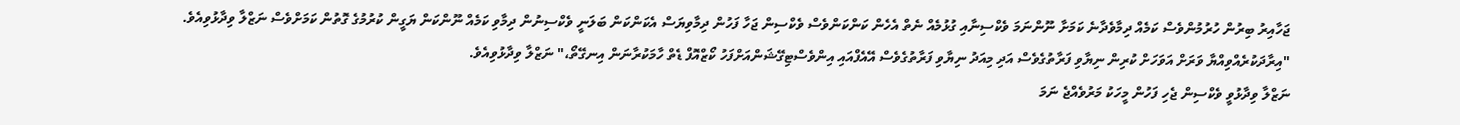ޖަހާއިރު ބިރުން ހުރުމުންވެސް ކަމެއް ދިމާވެދާނެ ކަމަށާ ނޫންނަމަ ވެކްސިނާއި ގުޅުމެއް ނެތް އެހެން ކަންކަންވެސް ވެކްސިން ޖަހާ ފަހުން ދިމާވިޔަސް އެކަންކަން ބަލަނީ ވެކްސިނުން ދިމާވި ކަމެއް ނޫންކަން ޔަގީން ކުރުމުގެ ގޮތުން ކަމަށްވެސް ނަޒްލާ ވިދާޅުވިއެވެ.
"އިރާދަކުރެއްވިއްޔާ ވަރަށް އަވަހަށް ކުރިން ނިޔާވި ފަރާތުގެވެސް އަދި މިއަދު ނިޔާވި ފަރާތުގެވެސް އޭއެފްއައި އިންވެސްޓިގޭޝަންއަށްފަހު ކޯޒްއޮފް ޑެތް ހާމަކުރާނަން އިނގޭތޯ،" ނަޒްލާ ވިދާޅުވިއެވެ.
ނަޒްލާ ވިދާޅުވީ ވެކްސިން ޖެހި ފަހުން މީހަކު މަރުވެއްޖެ ނަމަ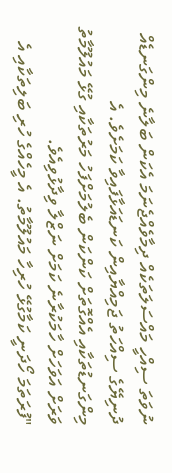ނުވަތަ ސިއްހީ މައްސަލަތަކެއް ދިމާވެއްޖެނަމަ އެކަން ބަލާނެ މިންގަނޑެއް ދުނިޔޭގެ ސިއްހަތު ޖަމިއްޔާއިން ކަނޑައަޅާފައިވާ ކަމަށެވެ. އެ މިންގަނޑުތަކާއި އެއްގޮތަށް ކަންކަން ބެލުމަށްފަހު މަރުތަކާއި ގުޅޭ މައުލޫމާތު ވަރަށް އަވަހަށް ހާމަކުރާނެ ކަމަށް ނަޒްލާ ވިދާޅުވިއެވެ.
"ފުރަތަމަ ހޯދަނީ ކަމާގުޅޭ ހުރިހާ މައުލޫމާތު. އެ މީހެއްގެ ހުރި ބަލިތަކާއި އެ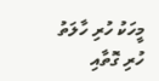މީހަކު ހުރި ހާލަތު ހުރި ގޮތާއި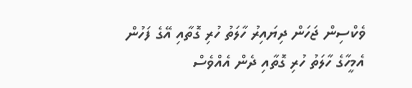ވެކްސިން ޖަހަން ދިޔައިރު ހާލަތު ހުރި ގޮތާއި އޭގެ ފަހުން އެމީހާގެ ހާލަތު ހުރި ގޮތާއި ދެން އެއްވެސް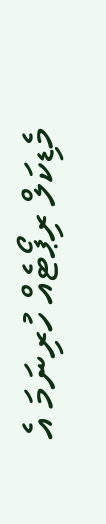މެޑިކަލް ރިޕޯޓެއް ހުރިނަމަ އެ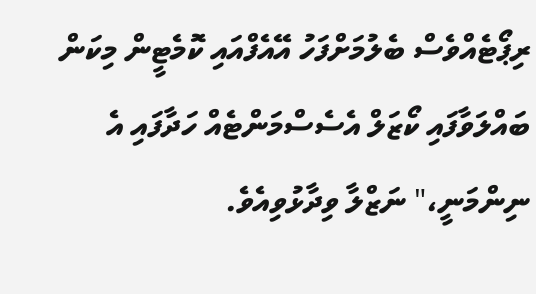ރިޕޯޓެއްވެސް ބެލުމަށްފަހު އޭއެފްއައި ކޮމެޓީން މިކަން ބައްލަވާފައި ކޯޒަލް އެސެސްމަންޓެއް ހަދާފައި އެ ނިންމަނީ،" ނަޒްލާ ވިދާޅުވިއެވެ.